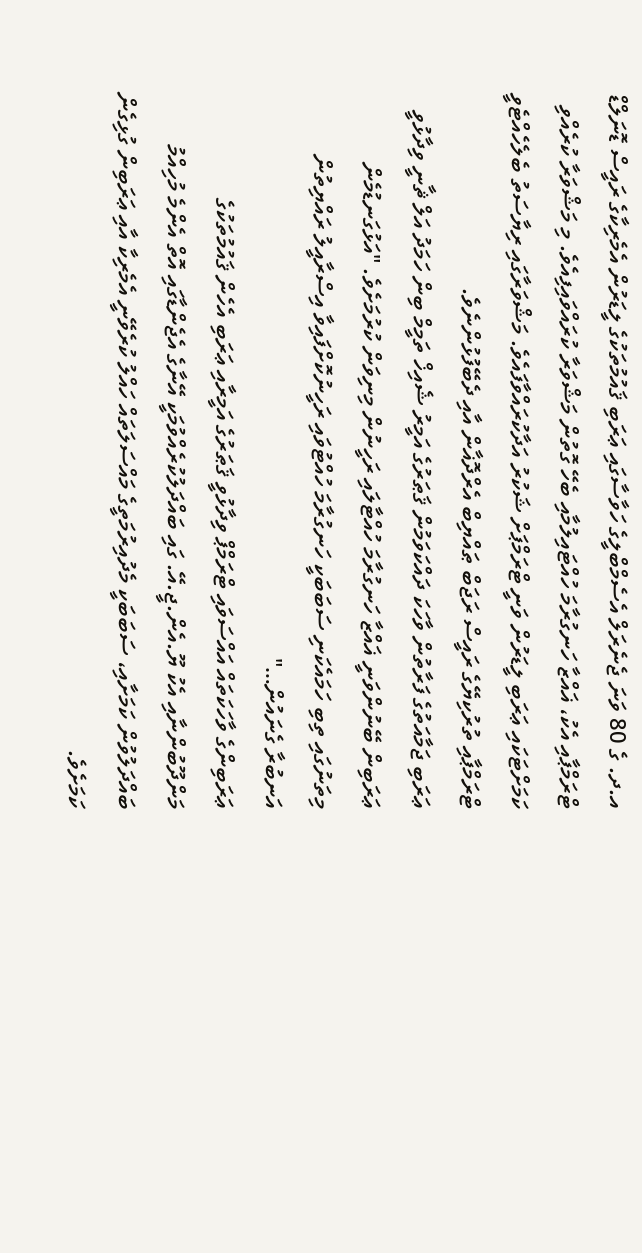އ.ދ. ގެ 80 ވަނަ ޖެނެރަލް އެސެމްބްލީގެ ހަވާސާގައި ޢަރަބި ޤައުމުތަކުގެ ލީޑަރުން އެމެރިކާގެ ރައީސް ޑޮނަލްޑް ޓްރަމްޕާއި އެކު، ޣައްޒާ ހަނގުރާމަ ހުއްޓައިލުމާއި ބެހޭ ގޮތުން މަޝްވަރާ ކުރައްވައިފިއެވެ. މި މަޝްވަރާ ކުރެއްވި ކަމަށްޓަކައި ޢަރަބި ލީޑަރުން ވަނީ ޓްރަމްޕަށް ޝަކުރު އަދާކުރައްވާފައެވެ. މަޝްވަރާގައި ރިޔާސަތު ބެލެހެއްޓެވީ ޓްރަމްޕާއި ތުރުކިޔޭގެ ރައީސް ރަޖަބް ޠައްޔިބް އެރްދޮޣާން އާއި ދެބޭފުޅުންނެވެ.
ޢަރަބި ޖަމާއަތުގެ ފަރާތުން ވާހަކަ ދައްކަވަމުން ޤަޠަރުގެ އަމީރު ޝެއިޚް ތަމީމް ބިން ހަމަދު އަލް ޘާނީ ވިދާޅުވީ ޢަރަބިން ބޭނުންވަނީ ޣައްޒާ ހަނގުރާމަ ހުއްޓާލައި ރަހީނުން މިނިވަން ކުރުމަށެވެ. "އަޅުގަނޑުމެން މިތަނުގައި ތިބި ހަމައެކަނި ސަބަބަކީ ހަނގުރާމަ ހުއްޓުވައި ރަހީނުކޮށްފައިވާ އިސްރާއީލު ރައްޔިތުން އަނބުރާ ގެނައުން…"
ޢަރަބިންގެ ވާހަކަތައް އައްސަވައި ޓްރަމްޕް ވިދާޅުވީ ޤަޠަރުގެ އަމީރާއި ޢަރަބި އެހެން ޤައުމުތަކުގެ މަންދޫބުންނާއި އެކު ޔޫ.އެން.ޖީ.އޭ. ގައި ބައްދަލުކުރެއްވުމަކީ އޭނާގެ އެޖެންޑާގައި އޮތް އެންމެ މުހިއްމު ބައްދަލުވުން ކަމަށާއި، ސަބަބަކީ މެދުއިރުމަތީގެ މައްސަލަތައް ހައްލު ކުރެވޭނީ އެމެރިކާ އާއި ޢަރަބިން ގުޅިގެން ކަމަށެވެ.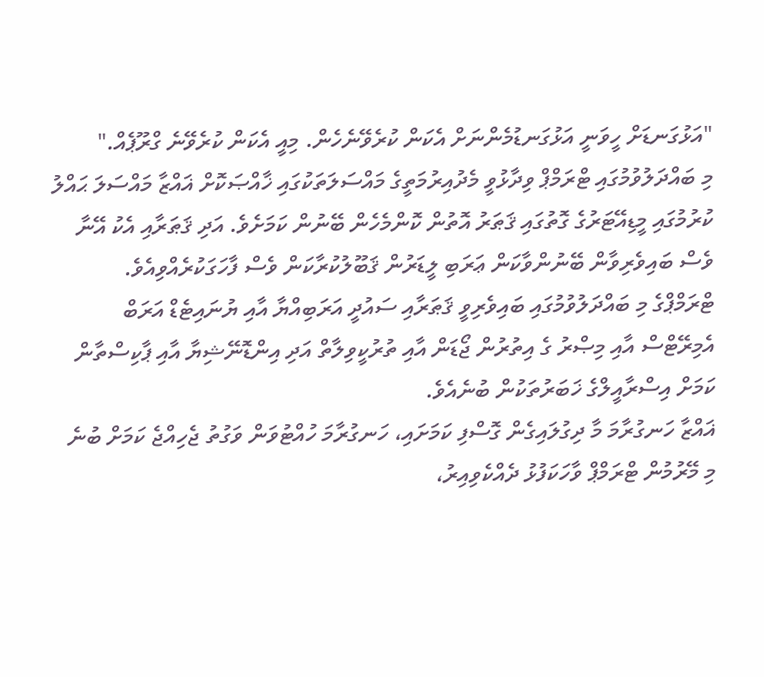"އަޅުގަނޑަށް ހީވަނީ އަޅުގަނޑުމެންނަށް އެކަން ކުރެވޭނެހެން. މިއީ އެކަން ކުރެވޭނެ ގްރޫޕެއް."
މި ބައްދަލުވުމުގައި ޓްރަމްޕް ވިދާޅުވީ މެދުއިރުމަތީގެ މައްސަލަތަކުގައި ޚާއްޞަކޮށް ޣައްޒާ މައްސަލަ ޙައްލު ކުރުމުގައި މީޑިއޭޓަރުގެ ގޮތުގައި ޤަޠަރު އޮތުން ކޮންމެހެން ބޭނުން ކަމަށެވެ. އަދި ޤަޠަރާއި އެކު އޭނާ ވެސް ބައިވެރިވާން ބޭނުންވާކަން ޢަރަބި ލީޑަރުން ޤަބޫލުކުރާކަން ވެސް ފާހަގަކުރެއްވިއެވެ.
ޓްރަމްޕްގެ މި ބައްދަލުވުމުގައި ބައިވެރިވީ ޤަޠަރާއި ސައުދީ އަރަބިއްޔާ އާއި ޔުނައިޓެޑް އަރަބް އެމިރޭޓްސް އާއި މިޞްރު ގެ އިތުރުން ޖޯޑަން އާއި ތުރުކީވިލާތް އަދި އިންޑޮނޭޝިޔާ އާއި ޕާކިސްތާން ކަމަށް އިސްރާއީލްގެ ޚަބަރުތަކުން ބުނެއެވެ.
ޣައްޒާ ހަނގުރާމަ މާ ދިގުލައިގެން ގޮސްފި ކަމަށައި، ހަނގުރާމަ ހުއްޓުވަން ވަގުތު ޖެހިއްޖެ ކަމަށް ބުނެ މި މޭރުމުން ޓްރަމްޕް ވާހަކަފުޅު ދެއްކެވިއިރު،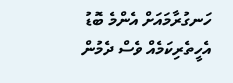ހަނގުރާމައަށް އެންމެ ބޮޑު އެހީތެރިކަމެއް ވެސް ދެމުން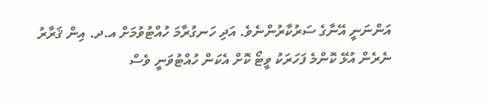އަންނަނީ އޭނާގެ ސަރުކާރުންނެވެ. އަދި ހަނގުރާމަ ހުއްޓުވުމަށް އ.ދ. އިން ޤަރާރު ނެރެން އުޅޭ ކޮންމެ ފަހަރަކު ވީޓޯ ކޮށް އެކަން ހުއްޓުވަނީ ވެސް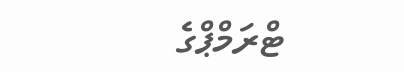ޓްރަމްޕްގެ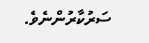ސަރުކާރުންނެވެ.